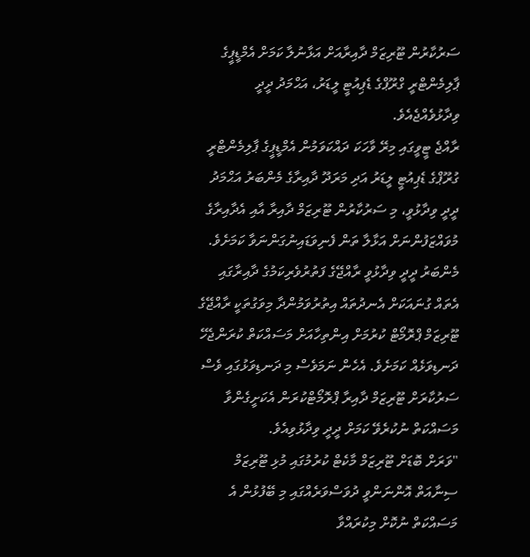ސަރުކާރުން ޓޫރިޒަމް ދާއިރާއަށް އަޅާނުލާ ކަމަށް އެމްޑީޕީގެ ޕާލިމެންޓްރީ ގްރޫޕްގެ ޑެޕިއުޓީ ލީޑަރު، އަޙްމަދު ދީދީ ވިދާޅުވެއްޖެއެވެ.
ރާއްޖެ ޓީވީގައި މިރޭ ވާހަކަ ދައްކަވަމުން އެމްޑީޕީގެ ޕާލިމެންޓްރީ ގުރޫޕްގެ ޑެޕިއުޓީ ލީޑަރު އަދި މަރަދޫ ދާއިރާގެ މެންބަރު އަޙްމަދު ދީދީ ވިދާޅުވީ، މި ސަރުކާރުން ޓޫރިޒަމް ދާއިރާ އާއި އެދާއިރާގެ މުވައްޒަފުންނަށް އަޅާލާ ތަން ފެނިވަޑައިނުގަންނަވާ ކަމަށެވެ. މެންބަރު ދީދީ ވިދާޅުވީ ރާއްޖޭގެ ފަތުރުވެރިކަމުގެ ދާއިރާގައި އެތައް ގުނައަކަށް އެނދުތައް އިތުރުވަމުންދާ މިވަގުތަކީ ރާއްޖޭގެ ޓޫރިޒަމް ޕްރޮމޯޓް ކުރުމަށް އިންތިހާއަށް މަސައްކަތް ކުރަންޖެހޭ ދަނޑިވަޅެއް ކަމަށެވެ. އެހެން ނަމަވެސް މި ދަނޑިވަޅުގައި ވެސް ސަރުކާރަށް ޓޫރިޒަމް ދާއިރާ ޕްރޮމޯޓްކުރަން އެކަށީގެންވާ މަސައްކަތް ނުކުރެވޭ ކަމަށް ދީދީ ވިދާޅުވިއެވެ.
"ވަރަށް ބޮޑަށް ޓޫރިޒަމް މާކެޓް ކުރުމުގައި މުޅި ޓޫރިޒަމް ސިނާއަތް އޮންނަންވީ ދުވަސްވަރެއްގައި މި ބޭފުޅުން އެ މަސައްކަތް ނުކޮށް މިކުރައްވާ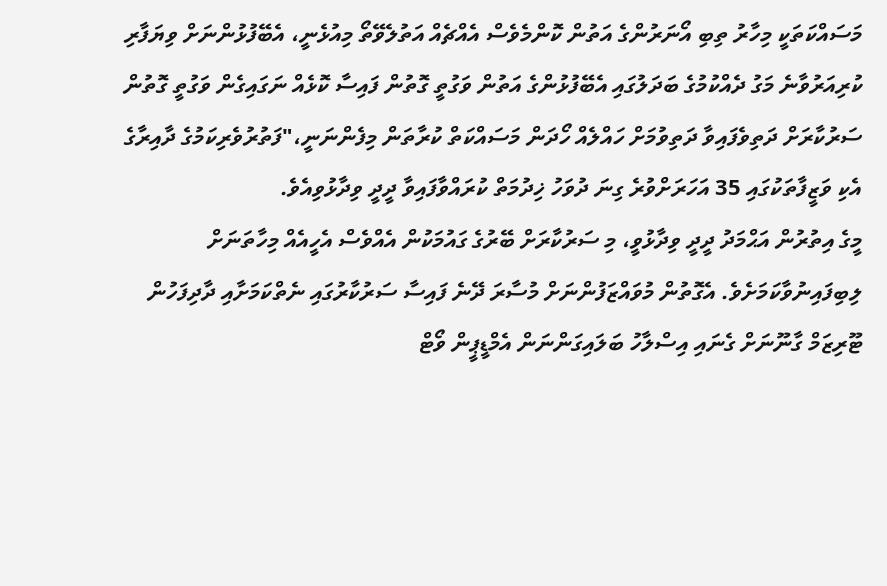މަސައްކަތަކީ މިހާރު ތިބި އޯނަރުންގެ އަތުން ކޮންމެވެސް އެއްޗެއް އަތުލެވޭތޯ މިއުޅެނީ، އެބޭފުޅުންނަށް ވިޔަފާރި ކުރިއަރުވާނެ މަގު ދެއްކުމުގެ ބަދަލުގައި އެބޭފުޅުންގެ އަތުން ވަގުތީ ގޮތުން ފައިސާ ކޮޅެއް ނަގައިގެން ވަގުތީ ގޮތުން ސަރުކާރަށް ދަތިވެފައިވާ ދަތިވުމަށް ހައްލެއް ހޯދަން މަސައްކަތް ކުރާތަން މިފެންނަނީ،"ފަތުރުވެރިކަމުގެ ދާއިރާގެ އެކި ވަޒީފާތަކުގައި 35 އަހަރަށްވުރެ ގިނަ ދުވަހު ޚިދުމަތް ކުރައްވާފައިވާ ދީދީ ވިދާޅުވިއެވެ.
މީގެ އިތުރުން އަޙްމަދު ދީދީ ވިދާޅުވީ، މި ސަރުކާރަށް ބޭރުގެ ގައުމަކުން އެއްވެސް އެހީއެއް މިހާތަނަށް ލިބިފައިނުވާކަމަށެވެ. އެގޮތުން މުވައްޒަފުންނަށް މުސާރަ ދޭނެ ފައިސާ ސަރުކާރުގައި ނެތްކަމަށާއި ދާދިފަހުން ޓޫރިޒަމް ގާނޫނަށް ގެނައި އިސްލާހު ބަލައިގަންނަން އެމްޑީޕީން ވޯޓް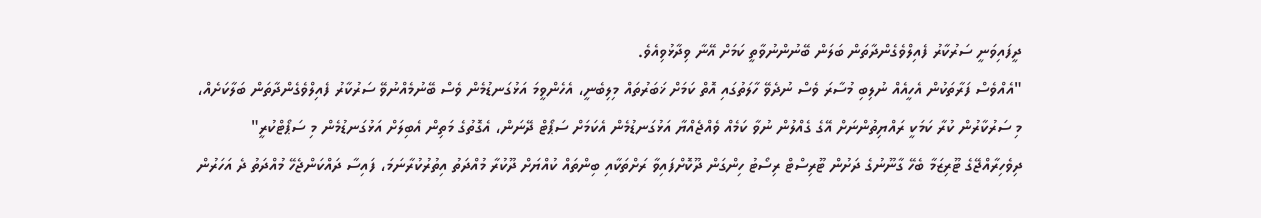ދީފައިވަނީ ސަރުކާރު ފެއިލްވެގެންދާތަން ބަލަން ބޭނުންނުވާތީ ކަމަށް އޭނާ ވިދާޅުވިއެވެ.
"އެއްވެސް ފަރާތަކުން އެހީއެއް ނުލިބި މުސާރަ ވެސް ނުދެވޭ ހާލަތުގައި އޮތް ކަމަށް ޚަބަރުތައް މިލިބެނީ، އެހެންވީމަ އަޅުގަނޑުމެން ވެސް ބޭނުމެއްނުވޭ ސަރުކާރު ފެއިލްވެގެންދާތަން ބަލާކަށެއް، މި ސަރުކާރުން ކުރާ ކަމަކީ ރައްޔިތުންނަށް އޭގެ ގެއްލުން ނުވާ ކަމެއް ވެއްޖެއްޔާ އަޅުގަނޑުމެން އެކަމަށް ސަޕޯޓް ދޭނަން، އެގޮތުގެ މަތިން އެބިލަށް އަޅުގަނޑުމެން މި ސަޕޯޓްކުރީ" ދިވެހިރާއްޖޭގެ ޓޫރިޒަމާ ބެހޭ ގާނޫނުގެ ދަށުން ޓޫރިސްޓް ރިސޯޓު ހިންގަން ދޫކޮށްފައިވާ ރަށްތަކާއި ބިންތައް ކުއްޔަށް ދޫކުރާ މުއްދަތު އިތުރުކުރާނަމަ، ފައިސާ ދައްކަންޖެހޭ މުއްދަތު ދެ އަހަރުން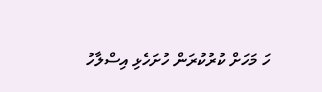ހަ މަހަށް ކުރުކުރަން ހުށަހެޅި އިސްލާހު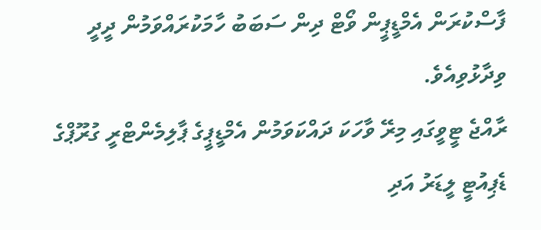ފާސްކުރަން އެމްޑީޕީން ވޯޓް ދިން ސަބަބު ހާމަކުރައްވަމުން ދީދީ ވިދާޅުވިއެވެ.
ރާއްޖެ ޓީވީގައި މިރޭ ވާހަކަ ދައްކަވަމުން އެމްޑީޕީގެ ޕާލިމެންޓްރީ ގުރޫޕްގެ ޑެޕިއުޓީ ލީޑަރު އަދި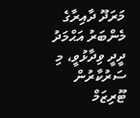މަރަދޫ ދާއިރާގެ މެންބަރު އަޙްމަދު ދީދީ ވިދާޅުވީ، މި ސަރުކާރުން ޓޫރިޒަމް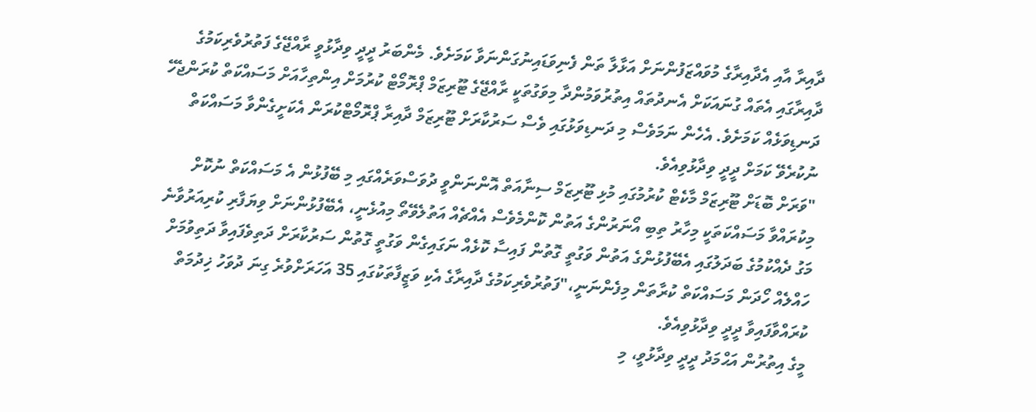ދާއިރާ އާއި އެދާއިރާގެ މުވައްޒަފުންނަށް އަޅާލާ ތަން ފެނިވަޑައިނުގަންނަވާ ކަމަށެވެ. މެންބަރު ދީދީ ވިދާޅުވީ ރާއްޖޭގެ ފަތުރުވެރިކަމުގެ ދާއިރާގައި އެތައް ގުނައަކަށް އެނދުތައް އިތުރުވަމުންދާ މިވަގުތަކީ ރާއްޖޭގެ ޓޫރިޒަމް ޕްރޮމޯޓް ކުރުމަށް އިންތިހާއަށް މަސައްކަތް ކުރަންޖެހޭ ދަނޑިވަޅެއް ކަމަށެވެ. އެހެން ނަމަވެސް މި ދަނޑިވަޅުގައި ވެސް ސަރުކާރަށް ޓޫރިޒަމް ދާއިރާ ޕްރޮމޯޓްކުރަން އެކަށީގެންވާ މަސައްކަތް ނުކުރެވޭ ކަމަށް ދީދީ ވިދާޅުވިއެވެ.
"ވަރަށް ބޮޑަށް ޓޫރިޒަމް މާކެޓް ކުރުމުގައި މުޅި ޓޫރިޒަމް ސިނާއަތް އޮންނަންވީ ދުވަސްވަރެއްގައި މި ބޭފުޅުން އެ މަސައްކަތް ނުކޮށް މިކުރައްވާ މަސައްކަތަކީ މިހާރު ތިބި އޯނަރުންގެ އަތުން ކޮންމެވެސް އެއްޗެއް އަތުލެވޭތޯ މިއުޅެނީ، އެބޭފުޅުންނަށް ވިޔަފާރި ކުރިއަރުވާނެ މަގު ދެއްކުމުގެ ބަދަލުގައި އެބޭފުޅުންގެ އަތުން ވަގުތީ ގޮތުން ފައިސާ ކޮޅެއް ނަގައިގެން ވަގުތީ ގޮތުން ސަރުކާރަށް ދަތިވެފައިވާ ދަތިވުމަށް ހައްލެއް ހޯދަން މަސައްކަތް ކުރާތަން މިފެންނަނީ،"ފަތުރުވެރިކަމުގެ ދާއިރާގެ އެކި ވަޒީފާތަކުގައި 35 އަހަރަށްވުރެ ގިނަ ދުވަހު ޚިދުމަތް ކުރައްވާފައިވާ ދީދީ ވިދާޅުވިއެވެ.
މީގެ އިތުރުން އަޙްމަދު ދީދީ ވިދާޅުވީ، މި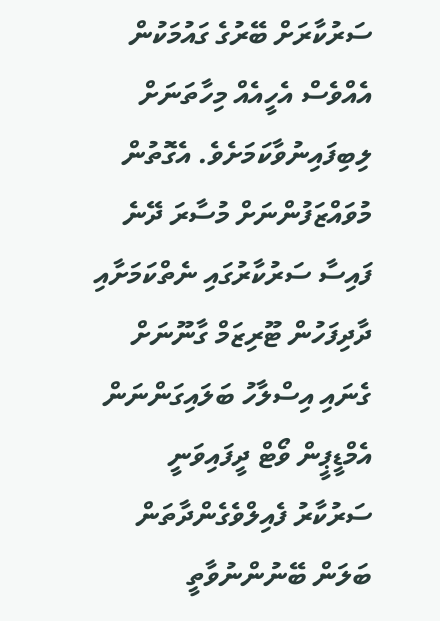ސަރުކާރަށް ބޭރުގެ ގައުމަކުން އެއްވެސް އެހީއެއް މިހާތަނަށް ލިބިފައިނުވާކަމަށެވެ. އެގޮތުން މުވައްޒަފުންނަށް މުސާރަ ދޭނެ ފައިސާ ސަރުކާރުގައި ނެތްކަމަށާއި ދާދިފަހުން ޓޫރިޒަމް ގާނޫނަށް ގެނައި އިސްލާހު ބަލައިގަންނަން އެމްޑީޕީން ވޯޓް ދީފައިވަނީ ސަރުކާރު ފެއިލްވެގެންދާތަން ބަލަން ބޭނުންނުވާތީ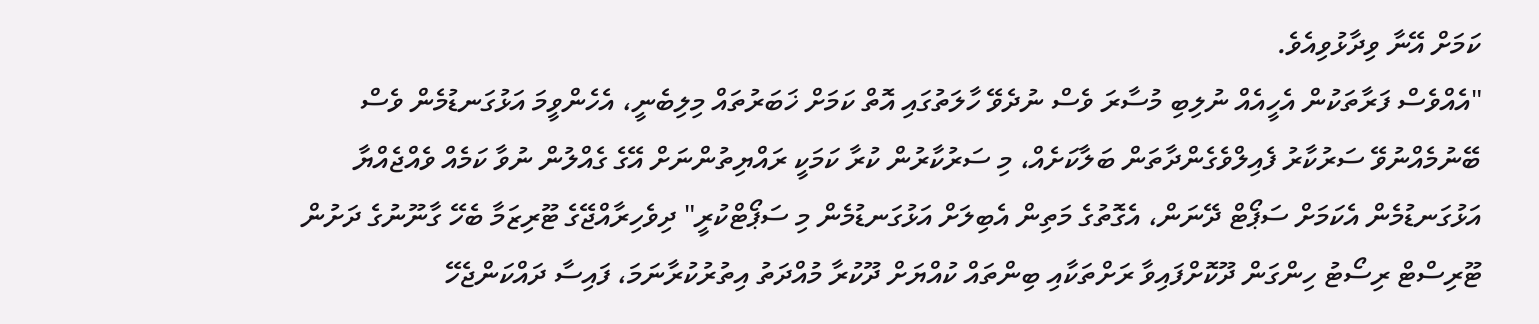ކަމަށް އޭނާ ވިދާޅުވިއެވެ.
"އެއްވެސް ފަރާތަކުން އެހީއެއް ނުލިބި މުސާރަ ވެސް ނުދެވޭ ހާލަތުގައި އޮތް ކަމަށް ޚަބަރުތައް މިލިބެނީ، އެހެންވީމަ އަޅުގަނޑުމެން ވެސް ބޭނުމެއްނުވޭ ސަރުކާރު ފެއިލްވެގެންދާތަން ބަލާކަށެއް، މި ސަރުކާރުން ކުރާ ކަމަކީ ރައްޔިތުންނަށް އޭގެ ގެއްލުން ނުވާ ކަމެއް ވެއްޖެއްޔާ އަޅުގަނޑުމެން އެކަމަށް ސަޕޯޓް ދޭނަން، އެގޮތުގެ މަތިން އެބިލަށް އަޅުގަނޑުމެން މި ސަޕޯޓްކުރީ" ދިވެހިރާއްޖޭގެ ޓޫރިޒަމާ ބެހޭ ގާނޫނުގެ ދަށުން ޓޫރިސްޓް ރިސޯޓު ހިންގަން ދޫކޮށްފައިވާ ރަށްތަކާއި ބިންތައް ކުއްޔަށް ދޫކުރާ މުއްދަތު އިތުރުކުރާނަމަ، ފައިސާ ދައްކަންޖެހޭ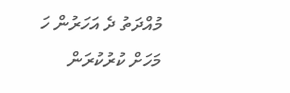މުއްދަތު ދެ އަހަރުން ހަ މަހަށް ކުރުކުރަން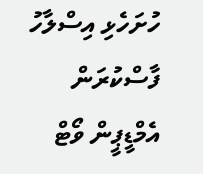ހުށަހެޅި އިސްލާހު ފާސްކުރަން އެމްޑީޕީން ވޯޓް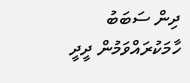ދިން ސަބަބު ހާމަކުރައްވަމުން ދީދީ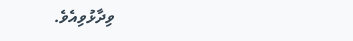ވިދާޅުވިއެވެ.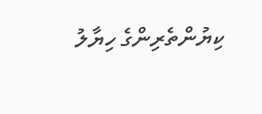ކިޔުންތެރިންގެ ހިޔާލު